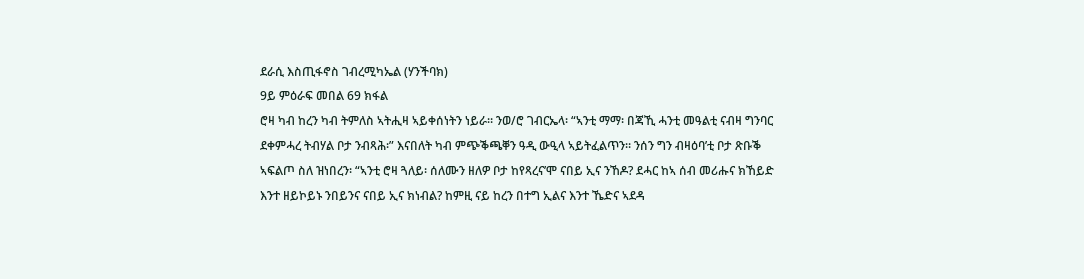ደራሲ እስጢፋኖስ ገብረሚካኤል (ሃንችባክ)
9ይ ምዕራፍ መበል 69 ክፋል
ሮዛ ካብ ከረን ካብ ትምለስ ኣትሒዛ ኣይቀሰነትን ነይራ። ንወ/ሮ ገብርኤላ፡ “ኣንቲ ማማ፡ በጃኺ ሓንቲ መዓልቲ ናብዛ ግንባር ደቀምሓረ ትብሃል ቦታ ንብጻሕ፡” እናበለት ካብ ምጭቕጫቐን ዓዲ ውዒላ ኣይትፈልጥን። ንሰን ግን ብዛዕባ’ቲ ቦታ ጽቡቕ ኣፍልጦ ስለ ዝነበረን፡ “ኣንቲ ሮዛ ጓለይ፡ ሰለሙን ዘለዎ ቦታ ከየጻረና’ሞ ናበይ ኢና ንኸዶ? ደሓር ከኣ ሰብ መሪሑና ክኸይድ እንተ ዘይኮይኑ ንበይንና ናበይ ኢና ክነብል? ከምዚ ናይ ከረን በተግ ኢልና እንተ ኼድና ኣደዳ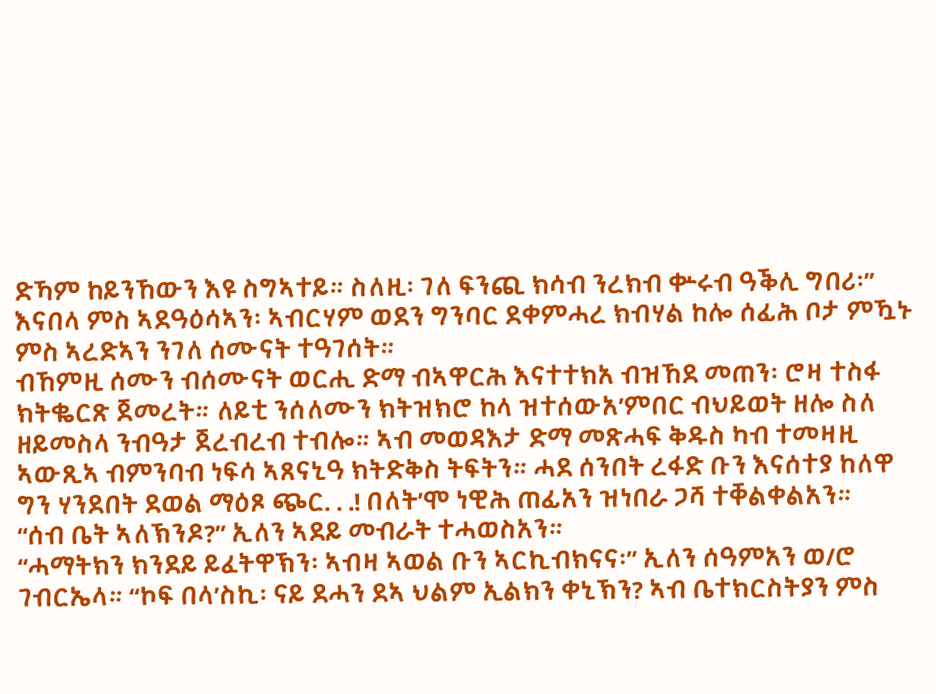ድኻም ከይንኸውን እዩ ስግኣተይ። ስለዚ፡ ገለ ፍንጪ ክሳብ ንረክብ ቍሩብ ዓቕሊ ግበሪ፡” እናበላ ምስ ኣደዓዕሳኣን፡ ኣብርሃም ወደን ግንባር ደቀምሓረ ክብሃል ከሎ ሰፊሕ ቦታ ምዃኑ ምስ ኣረድኣን ንገለ ሰሙናት ተዓገሰት።
ብኸምዚ ሰሙን ብሰሙናት ወርሒ ድማ ብኣዋርሕ እናተተክአ ብዝኸደ መጠን፡ ሮዛ ተስፋ ክትቈርጽ ጀመረት። ለይቲ ንሰለሙን ክትዝክሮ ከላ ዝተሰውአ’ምበር ብህይወት ዘሎ ስለ ዘይመስላ ንብዓታ ጀረብረብ ተብሎ። ኣብ መወዳእታ ድማ መጽሓፍ ቅዱስ ካብ ተመዛዚ ኣውጺኣ ብምንባብ ነፍሳ ኣጸናኒዓ ክትድቅስ ትፍትን። ሓደ ሰንበት ረፋድ ቡን እናሰተያ ከለዋ ግን ሃንደበት ደወል ማዕጾ ጭር. . .! በለት’ሞ ነዊሕ ጠፊአን ዝነበራ ጋሻ ተቐልቀልአን።
“ሰብ ቤት ኣለኽንዶ?” ኢለን ኣደይ መብራት ተሓወስአን።
“ሓማትክን ክንደይ ይፈትዋኽን፡ ኣብዛ ኣወል ቡን ኣርኪብክናና፡” ኢለን ሰዓምአን ወ/ሮ ገብርኤላ። “ኮፍ በላ’ስኪ፡ ናይ ደሓን ደኣ ህልም ኢልክን ቀኒኽን? ኣብ ቤተክርስትያን ምስ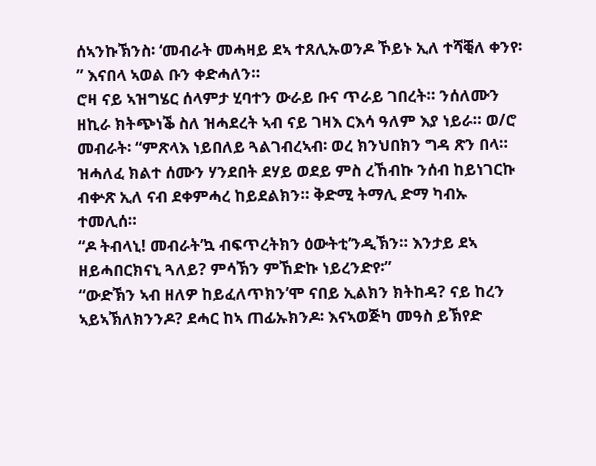ሰኣንኩኽንስ፡ ‘መብራት መሓዛይ ደኣ ተጸሊኡወንዶ ኾይኑ ኢለ ተሻቒለ ቀንየ፡” እናበላ ኣወል ቡን ቀድሓለን።
ሮዛ ናይ ኣዝግሄር ሰላምታ ሂባተን ውራይ ቡና ጥራይ ገበረት። ንሰለሙን ዘኪራ ክትጭነቕ ስለ ዝሓደረት ኣብ ናይ ገዛእ ርእሳ ዓለም እያ ነይራ። ወ/ሮ መብራት፡ “ምጽላእ ነይበለይ ጓልገብረኣብ፡ ወረ ክንህበክን ግዳ ጽን በላ። ዝሓለፈ ክልተ ሰሙን ሃንደበት ደሃይ ወደይ ምስ ረኸብኩ ንሰብ ከይነገርኩ ብቍጽ ኢለ ናብ ደቀምሓረ ከይደልክን። ቅድሚ ትማሊ ድማ ካብኡ ተመሊሰ።
“ዶ ትብላኒ! መብራት’ኳ ብፍጥረትክን ዕውትቲ’ንዲኽን። እንታይ ደኣ ዘይሓበርክናኒ ጓለይ? ምሳኽን ምኸድኩ ነይረንድየ፡”
“ውድኽን ኣብ ዘለዎ ከይፈለጥክን’ሞ ናበይ ኢልክን ክትከዳ? ናይ ከረን ኣይኣኽለክንንዶ? ደሓር ከኣ ጠፊኡክንዶ፡ እናኣወጅካ መዓስ ይኽየድ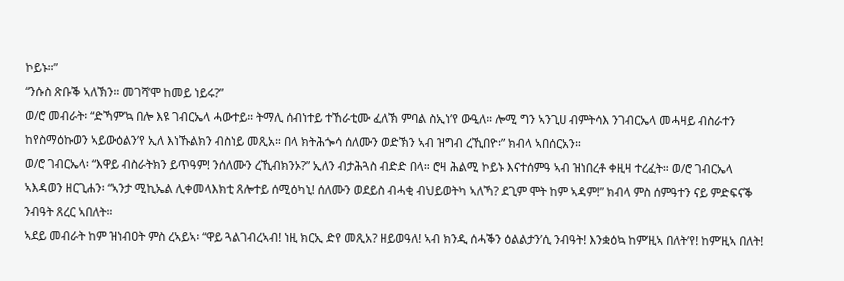ኮይኑ።”
“ንሱስ ጽቡቕ ኣለኽን። መገሻ’ሞ ከመይ ነይሩ?”
ወ/ሮ መብራት፡ “ድኻም’ኳ በሎ እዩ ገብርኤላ ሓውተይ። ትማሊ ሰብነተይ ተኸራቲሙ ፈለኽ ምባል ስኢነ’የ ውዒለ። ሎሚ ግን ኣንጊሀ ብምትሳእ ንገብርኤላ መሓዛይ ብስራተን ከየስማዕኩወን ኣይውዕልን’የ ኢለ እነኹልክን ብስነይ መጺአ። በላ ክትሕጐሳ ሰለሙን ወድኽን ኣብ ዝግብ ረኺበዮ፡” ክብላ ኣበሰርአን።
ወ/ሮ ገብርኤላ፡ “እዋይ ብስራትክን ይጥዓም! ንሰለሙን ረኺብክንኦ?” ኢለን ብታሕጓስ ብድድ በላ። ሮዛ ሕልሚ ኮይኑ እናተሰምዓ ኣብ ዝነበረቶ ቀዚዛ ተረፈት። ወ/ሮ ገብርኤላ ኣእዳወን ዘርጊሐን፡ “ኣንታ ሚኪኤል ሊቀመላእክቲ ጸሎተይ ሰሚዕካኒ! ሰለሙን ወደይስ ብሓቂ ብህይወትካ ኣለኻ? ደጊም ሞት ከም ኣዳም!” ክብላ ምስ ሰምዓተን ናይ ምድፍናቕ ንብዓት ጸረር ኣበለት።
ኣደይ መብራት ከም ዝነብዐት ምስ ረኣይኣ፡ “ዋይ ጓልገብረኣብ! ነዚ ክርኢ ድየ መጺአ? ዘይወዓለ! ኣብ ክንዲ ሰሓቕን ዕልልታን’ሲ ንብዓት! እንቋዕኳ ከም’ዚኣ በለት’የ! ከም’ዚኣ በለት!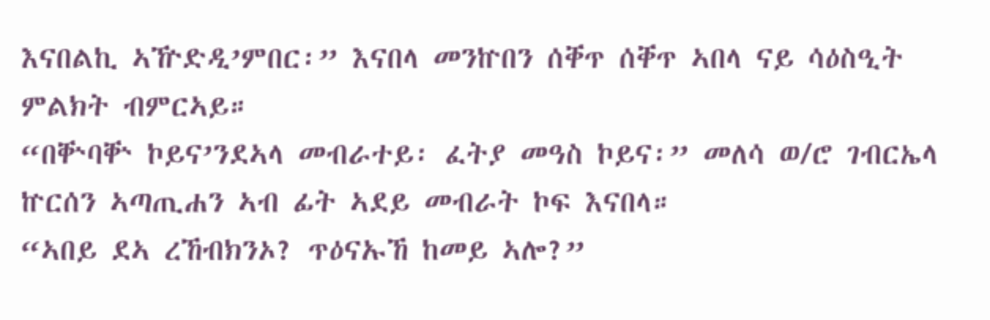እናበልኪ ኣዅድዲ’ምበር፡” እናበላ መንኵበን ሰቐጥ ሰቐጥ ኣበላ ናይ ሳዕስዒት ምልክት ብምርኣይ።
“በቝባቝ ኮይና’ንደኣላ መብራተይ፡ ፈትያ መዓስ ኮይና፡” መለሳ ወ/ሮ ገብርኤላ ኵርሰን ኣጣጢሐን ኣብ ፊት ኣደይ መብራት ኮፍ እናበላ።
“ኣበይ ደኣ ረኸብክንኦ? ጥዕናኡኸ ከመይ ኣሎ?”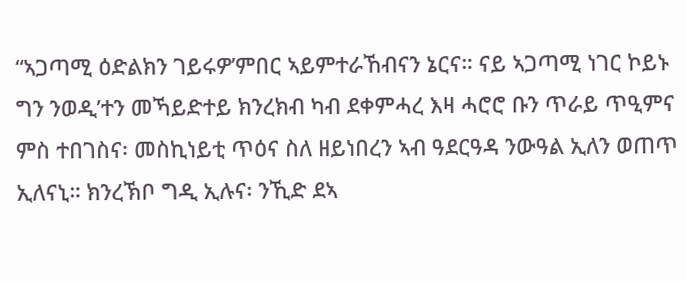“ኣጋጣሚ ዕድልክን ገይሩዎ’ምበር ኣይምተራኸብናን ኔርና። ናይ ኣጋጣሚ ነገር ኮይኑ ግን ንወዲ’ተን መኻይድተይ ክንረክብ ካብ ደቀምሓረ እዛ ሓሮሮ ቡን ጥራይ ጥዒምና ምስ ተበገስና፡ መስኪነይቲ ጥዕና ስለ ዘይነበረን ኣብ ዓደርዓዳ ንውዓል ኢለን ወጠጥ ኢለናኒ። ክንረኽቦ ግዲ ኢሉና፡ ንኺድ ደኣ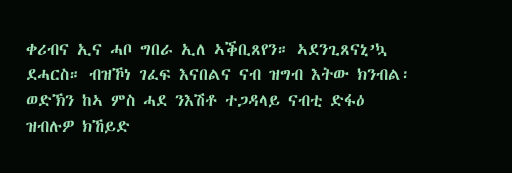ቀሪብና ኢና ሓቦ ግበራ ኢለ ኣቕቢጸየን። ኣደንጊጸናኒ’ኳ ደሓርስ። ብዝኾነ ገፈፍ እናበልና ናብ ዝግብ እትው ክንብል፡ ወድኽን ከኣ ምስ ሓደ ንእሽቶ ተጋዳላይ ናብቲ ድፋዕ ዝብሉዎ ክኸይድ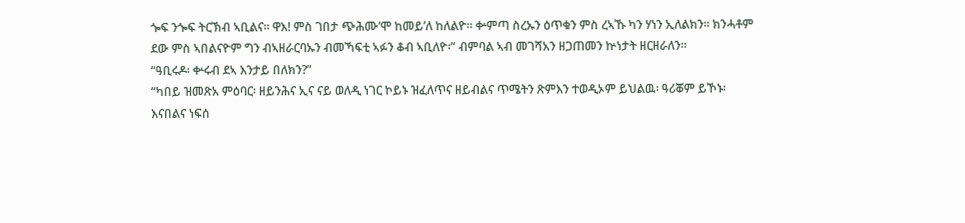ጐፍ ንጐፍ ትርኽብ ኣቢልና። ዋእ! ምስ ገበታ ጭሕሙ’ሞ ከመይ’ለ ከለልዮ። ቍምጣ ስረኡን ዕጥቁን ምስ ረኣኹ ካን ሃነን ኢለልክን። ክንሓቶም ደው ምስ ኣበልናዮም ግን ብኣዘራርባኡን ብመኻፍቲ ኣፉን ቆብ ኣቢለዮ፡” ብምባል ኣብ መገሻአን ዘጋጠመን ኵነታት ዘርዘራለን።
“ዓቢሩዶ፡ ቍሩብ ደኣ እንታይ በለክን?”
“ካበይ ዝመጽአ ምዕባር፡ ዘይንሕና ኢና ናይ ወለዲ ነገር ኮይኑ ዝፈለጥና ዘይብልና ጥሜትን ጽምእን ተወዲኦም ይህልዉ፡ ዓሪቖም ይኾኑ፡ እናበልና ነፍሰ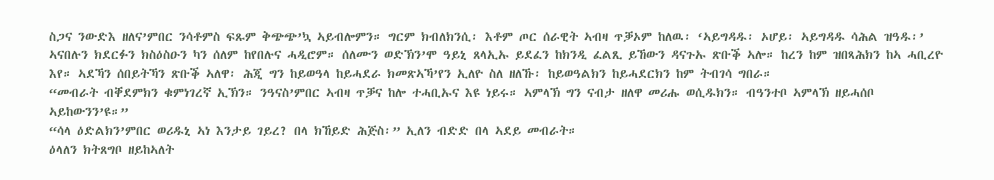ስጋና ንውድእ ዘለና’ምበር ንሳቶምስ ፍጹም ቅጭጭ’ኳ ኣይብሎምን። ግርም ክብለክንሲ፡ እቶም ጦር ሰራዊት ኣብዛ ጥቓኦም ከለዉ፡ ‘ኣይግዳዱ፡ ኦሆይ፡ ኣይግዳዱ ሳሕል ዝዓዱ፡’ ኣናበሉን ክደርፉን ክስዕስዑን ካን ሰለም ከየበሉና ሓዲሮም። ሰለሙን ወድኽን’ሞ ዓይኒ ጸላኢኡ ይደፈን ከክንዲ ፈልጺ ይኸውን ዳናጉኡ ጽቡቕ ኣሎ። ከረን ከም ዝበጻሕክን ከኣ ሓቢረዮ እየ። ኣደኻን ሰበይትኻን ጽቡቕ ኣለዋ፡ ሕጂ ግን ከይወዓላ ከይሓደራ ክመጽኣኻ’የን ኢለዮ ስለ ዘለኹ፡ ከይወዓልክን ከይሓደርክን ከም ትብገሳ ግበራ።
“መብራት ብቐደምክን ቁምነገረኛ ኢኽን። ንዓናስ’ምበር ኣብዛ ጥቓና ከሎ ተሓቢኡና እዩ ነይሩ። ኣምላኽ ግን ናብታ ዘለዋ መሪሑ ወሲዱክን። ብዓንተቦ ኣምላኽ ዘይሓሰቦ ኣይከውንን’ዩ።”
“ሳላ ዕድልክን’ምበር ወሪዱኒ ኣነ እንታይ ገይረ? በላ ክኸይድ ሕጅስ፡” ኢለን ብድድ በላ ኣደይ መብራት።
ዕላለን ክትጸግቦ ዘይከኣለት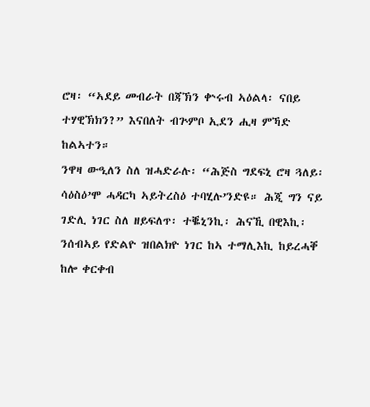ሮዛ፡ “ኣደይ መብራት በጃኽን ቍሩብ ኣዕልላ፡ ናበይ ተሃዊኽክን?” እናበለት ብጕምቦ ኢደን ሒዛ ምኻድ ከልኣተን።
ንዋዛ ውዒለን ስለ ዝሓድራሉ፡ “ሕጅስ ግደፍኒ ሮዛ ጓለይ፡ ሳዕስዕ’ሞ ሓዳርካ ኣይትረስዕ ተባሂሉ’ንድዩ። ሕጂ ግን ናይ ገድሊ ነገር ስለ ዘይፍለጥ፡ ተቘኒንኪ፡ ሕናኺ በዊእኪ፡ ንሰብኣይ የድልዮ ዝበልክዮ ነገር ከኣ ተማሊእኪ ከይረሓቐ ከሎ ቀርቀብ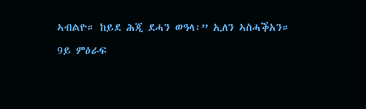ኣብልዮ። ከይደ ሕጂ ደሓን ወዓላ፡” ኢለን ኣስሓቕአን።
9ይ ምዕራፍ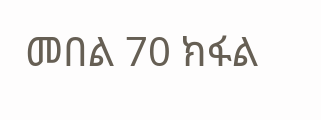መበል 70 ክፋል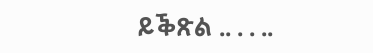ይቕጽል .. . . ..